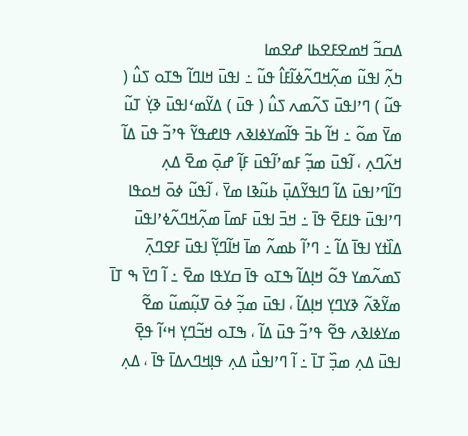ߡߛߏ߬ ߞߘߐߓߐߕߊ ߝߐߘߊ
ߤߍ߲߬ ߊߟߎ߬ ߘߍ߲߬ߞߣߍ߬ߦߊ߬ߓߊ߮ ߟߎ߬ ߸ ߊߟߎ߫ ߞߊߣߊ߬ ߒߠߋ ߖߎ߮ ( ߟߎ߬ ) ߣߴߊߟߎ߫ ߖߍ߬ߘߍ ߖߎ߮ ( ߟߎ߫ ) ߡߌ߬ߘߵߊߟߎ߫ ߢߌ߲߭ ߠߎ߬ ߘߌ߫ ߘߋ߬ ߸ ߞߊ߬ ߕߏ߫ ߟߊ߬ߘߌߦߊߢߍ ߟߊߝߟߌ߬ ߟߴߏ߬ ߟߎ߫ ߡߊ߬ ߞߍ߬ߣߍ߲ ، ߊ߬ߟߎ߫ ߘߏ߲߬ ߓߘߴߊ߬ߟߎ߫ ߓߊ߲߬ ߝߋ߲߫ ߘߐ߫ ߡߍ߲ ߣߊ߬ߣߴߊߟߎ߫ ߡߊ߬ ߣߊߟߌ߬ߡߎ߲߫ ߕߎ߬ߢߊ ߘߌ߫ ، ߊ߬ߟߎ߬ ߦߋ߫ ߞߋߟߊ ߣߴߊߟߎ߫ ߟߊߓߐ߫ ߟߊ߫ ߸ ߞߏ߫ ߊߟߎ߫ ߓߘߊ߫ ߘߍ߲߬ߞߣߍ߬ߦߴߊߟߎ߫ ߡߊ߰ߙߌ ߊߟߊ߫ ߡߊ߬ ߸ ߣߴߊ߬ ߕߘߍ߬ ߘߊ߫ ߞߊ߬ߣߌ߲߬ ߊߟߎ߫ ߓߐߣߍ߲߫ ߖߘߍ߬ߘߌ ߟߋ߬ ߞߊ߲ߡߊ߬ ߒߠߋ ߟߊ߫ ߛߌߟߊ ߘߐ߫ ߸ ߊ߬ ߣߌ߫ ߒ ߠߊ߫ ߘߌ߬ߢߍ߬ ߢߌߣߌ߲ ߞߊ߲ߡߊ߬ ، ߊߟߎ߫ ߘߏ߲߬ ߦߋ߫ ߜߎ߲߬ߘߎ߬ ߘߐ߬ ߘߌߦߊߢߍ ߟߐ߬ ߟߴߏ߬ ߟߎ߫ ߡߊ߬ ، ߒߠߋ ߞߏ߬ߣߌ߲ ߞߵߊ߬ ߟߐ߲߫ ߊߟߎ߫ ߡߍ߲ ߘߏ߲߰ ߠߊ߫ ߸ ߊ߬ ߣߴߊߟߎ߯ ߡߍ߲ ߟߊ߲ߞߣߍߡߊ߫ ߟߊ߫ ، ߡߍ߲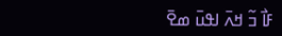ߓߊ߯ ߏ߬ ߞߍ߫ ߊߟߎ߫ ߘߐ߫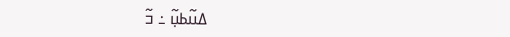ߡߎ߬ߕߎ߲߬ ߸ ߏ߬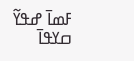ߓߘߊ߫ ߝߟߌ߬ ߛߌߟߊ߫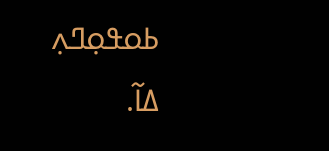ߕߋߟߋ߲ߣߍ߲ ߡߊ߬.